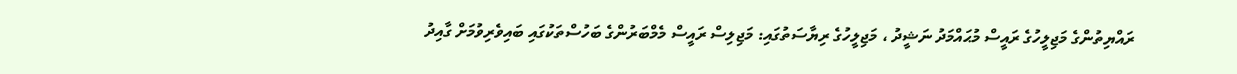ރައްޔިތުންގެ މަޖިލީހުގެ ރައީސް މުޙައްމަދު ނަޝީދު ، މަޖިލީހުގެ ރިޔާސަތުގައި: މަޖިލިސް ރައީސް މެމްބަރުންގެ ބަހުސްތަކުގައި ބައިވެރިވުމަށް ގާއިދު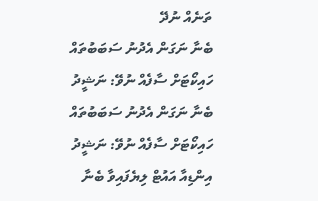ތަނެއް ނުދޭ
ބެނާ ނަގަން އެދުނު ސަބަބުތައް ހައިކޯޓަށް ސާފެއް ނުވޭ: ނަޝީދު
ބެނާ ނަގަން އެދުނު ސަބަބުތައް ހައިކޯޓަށް ސާފެއް ނުވޭ: ނަޝީދު
އިންޑިއާ އައުޓް ލިޔެފައިވާ ބެނާ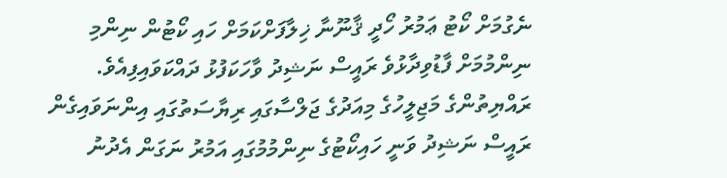ނެގުމަށް ކޯޓު ޢަމުރު ހޯދީ ޤާނޫނާ ޚިލާފަށްކަމަށް ހައި ކޯޓުން ނިންމި ނިންމުމަށް ފާޑުވިދާޅުވެ ރައީސް ނަޝިދު ވާހަކަފުޅު ދައްކަވައިފިއެވެ.
ރައްޔިތުންގެ މަޖިލީހުގެ މިއަދުގެ ޖަލްސާގައި ރިޔާސަތުގައި އިންނަވައިގެން ރައީސް ނަޝިދު ވަނީ ހައިކޯޓުގެ ނިންމުމުގައި އަމުރު ނަގަން އެދުނު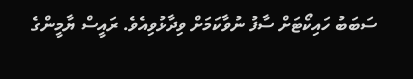ސަބަބު ހައިކޯޓަށް ސާފު ނުވާކަމަށް ވިދާޅުވިއެވެ. ރައީސް ޔާމީންގެ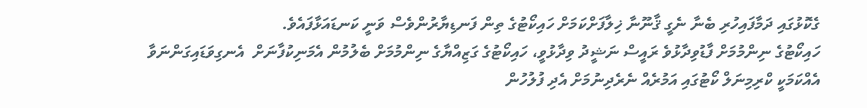ގެކޮޅުގައި ދަމާފައިހުރި ބެނާ ނެގީ ޤާނޫނާ ޚިލާފަށްކަމަށް ހައިކޯޓުގެ ތިން ފަނޑިޔާރުންވެސް ވަނީ ކަނޑައަޅާފައެވެ.
ހައިކޯޓުގެ ނިންމުމަށް ފާޑުވިދާޅުވެ ރައީސް ނަޝީދު ވިދާޅުވީ، ހައިކޯޓުގެ ގަޒިއްޔާގެ ނިންމުމަށް ބެލުމުން އެމަނިކުފާނަށް  އެނގިވަޑައިގަންނަވާ އެއްކަމަކީ ކްރިމިނަލް ކޯޓުގައި އަމުރެއް ނެރެދިނުމަށް އެދި ފުލުހުން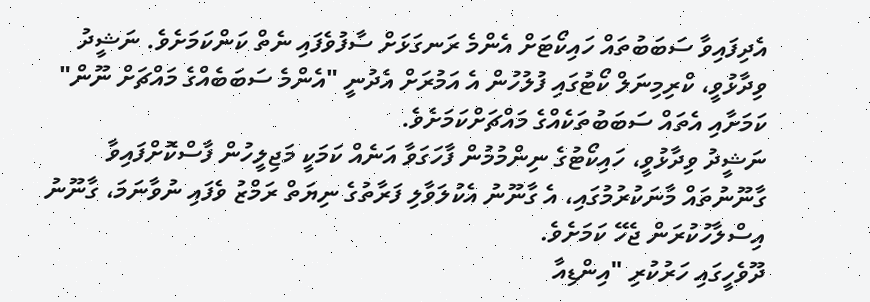އެދިފައިވާ ސަބަބުތައް ހައިކޯޓަށް އެންމެ ރަނގަޅަށް ސާފުވެފައި ނެތް ކަންކަމަށެވެ. ނަޝީދު ވިދާޅުވީ، ކްރިމިނަލް ކޯޓުގައި ފުލުހުން އެ އަމުރަށް އެދުނީ "އެންމެ ސަބަބެއްގެ މައްޗަށް ނޫން" ކަމަށާއި އެތައް ސަބަބުތަކެއްގެ މައްޗަށްކަމަށެވެ.
ނަޝީދު ވިދާޅުވީ، ހައިކޯޓުގެ ނިންމުމުން ފާހަގަވާ އަނެއް ކަމަކީ މަޖިލީހުން ފާސްކޮށްފައިވާ ގާނޫނުތައް މާނަކުރުމުގައި، އެ ގާނޫނު އެކުލަވާލި ފަރާތުގެ ނިޔަތް ރަމްޒު ވެފައި ނުވާނަމަ، ގާނޫނު އިސްލާހުކުރަން ޖެހޭ ކަމަށެވެ.
ދޫވެހީގައި ހަރުކުރި "އިންޑިއާ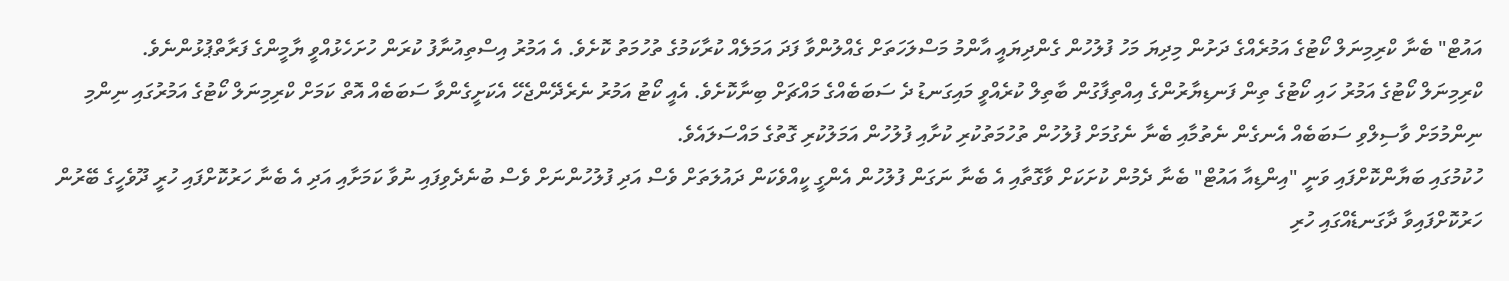އައުޓް" ބެނާ ކްރިމިނަލް ކޯޓުގެ އަމުރެއްގެ ދަށުން މިދިޔަ މަހު ފުލުހުން ގެންދިޔައީ އާންމު މަސްލަހަތަށް ގެއްލުންވާ ފަދަ އަމަލެއް ކުރާކަމުގެ ތުހުމަތު ކޮށެވެ. އެ އަމުރު އިސްތިއުނާފު ކުރަން ހުށަހެޅުއްވީ ޔާމީންގެ ފަރާތްޕުޅުންނެވެ.
ކްރިމިނަލް ކޯޓުގެ އަމުރު ހައި ކޯޓުގެ ތިން ފަނޑިޔާރުންގެ އިއްތިފާގުން ބާތިލް ކުރެއްވީ މައިގަނޑު ދެ ސަބަބެއްގެ މައްޗަށް ބިނާކޮށެވެ. އެއީ ކޯޓު އަމުރު ނެރެދޭންޖެހޭ އެކަށީގެންވާ ސަބަބެއް އޮތް ކަމަށް ކްރިމިނަލް ކޯޓުގެ އަމުރުގައި ނިންމި ނިންމުމަށް ވާސިލްވި ސަބަބެއް އެނގެން ނެތުމާއި ބެނާ ނެގުމަށް ފުލުހުން ތުހުމަތުކުރި ކުށާއި ފުލުހުން އަމަލުކުރި ގޮތުގެ މައްސަލައެވެ.
ހުކުމުގައި ބަޔާންކޮށްފައި ވަނީ "އިންޑިއާ އައުޓް" ބެނާ ދެމުން ކުށަކަށް ވާގޮތާއި އެ ބެނާ ނަގަން ފުލުހުން އެންގީ ކީއްވެކަން ދައުލަތަށް ވެސް އަދި ފުލުހުންނަށް ވެސް ބުނެދެވިފައި ނުވާ ކަމަށާއި އަދި އެ ބެނާ ހަރުކޮށްފައި ހުރީ ދޫވެހީގެ ބޭރުން ހަރުކޮށްފައިވާ ދާގަނޑެއްގައި ހުރި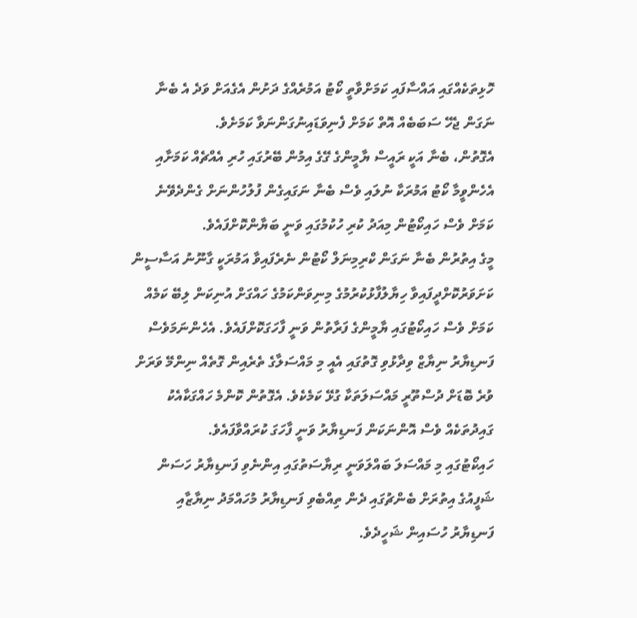ހޮޅިތަކެއްގައި އައްސާފައި ކަމަށްވާތީ ކޯޓު އަމުރެއްގެ ދަށުން އެގެއަށް ވަދެ އެ ބެނާ ނަގަން ޖެހޭ ސަބަބެއް އޮތް ކަމަށް ފެނިވަޑައިނުގަންނަވާ ކަމަށެވެ.
އެގޮތުން، ބެނާ އަކީ ރައީސް ޔާމީންގެ ގޭގެ އިމުން ބޭރުގައި ހުރި އެއްޗެއް ކަމަށާއި އެހެންވީމާ ކޯޓު އަމުރަކާ ނުލައި ވެސް ބެނާ ނަގައިގެން ފުލުހުންނަށް ގެންދެވޭނެ ކަމަށް ވެސް ހައިކޯޓުން މިއަދު ކުރި ހުކުމުގައި ވަނީ ބަޔާންކޮށްފައެވެ.
މީގެ އިތުރުން ބެނާ ނަގަން ކްރިމިނަލް ކޯޓުން ނެރެފައިވާ އަމުރަކީ ގާނޫނު އަސާސީން ކަށަވަރުކޮށްދީފައިވާ ހިޔާލުފާޅުކުރުމުގެ މިނިވަންކަމުގެ ހައްގަށް އުނިކަން ލިބޭ ކަމެއް ކަމަށް ވެސް ހައިކޯޓުގައި ޔާމީންގެ ފަރާތުން ވަނީ ފާހަގަކޮށްފައެވެ. އެހެންނަމަވެސް ފަނޑިޔާރު ނިޔާޒް ވިދާޅުވި ގޮތުގައި އެއީ މި މައްސަލާގެ ތެރެއިން ގޮތެއް ނިންމޭ ވަރަށް ވުރެ ބޮޑަށް ދުސްތޫރީ މައްސަލަތަކާ ގުޅޭ ކަމެކެވެ. އެގޮތުން ކޮންމެ ހައްގަކާއެކު ގައިދުތަކެއް ވެސް އޮންނަކަން ފަނޑިޔާރު ވަނީ ފާހަގަ ކުރައްވާފައެވެ.
ހައިކޯޓުގައި މި މައްސަލަ ބައްލަވަނީ ރިޔާސަތުގައި އިންނެވި ފަނޑިޔާރު ހަސަން ޝަފީއުގެ އިތުރަށް ބެންޗުގައި ދެން ތިއްބެވި ފަނޑިޔާރު މުހައްމަދު ނިޔާޒާއި ފަނޑިޔާރު ހުސައިން ޝަހީދެވެ.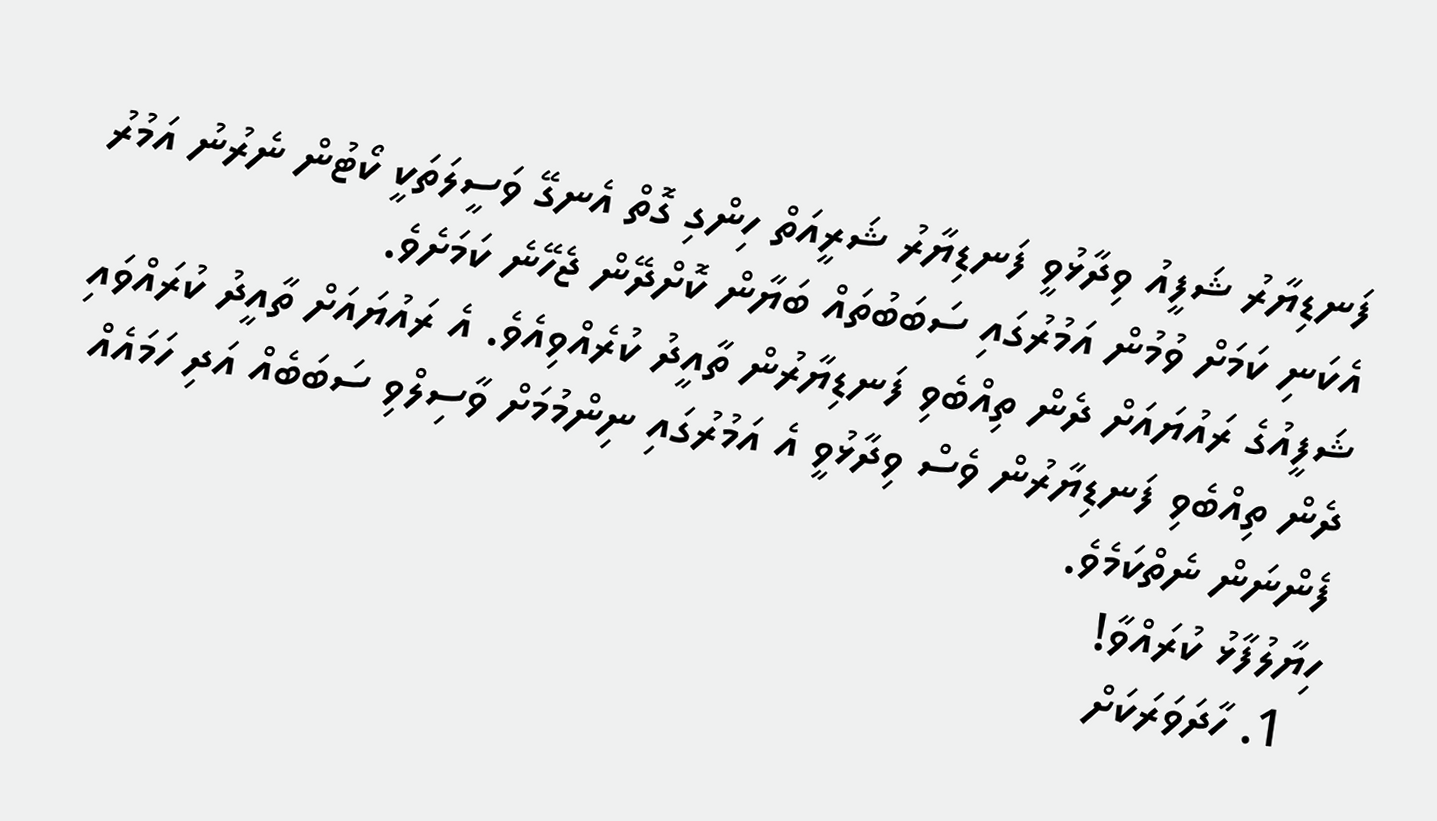ފަނޑިޔާރު ޝަފީއު ވިދާޅުވީ ފަނޑިޔާރު ޝަރީއަތް ހިންގި ގޮތް އެނގޭ ވަސީލަތަކީ ކޯޓުން ނެރުނު އަމުރު އެކަނި ކަމަށް ވުމުން އަމުރުގައި ސަބަބުތައް ބަޔާން ކޮށްދޭން ޖެހޭނެ ކަމަށެވެ.
ޝަފީއުގެ ރައުޔައަށް ދެން ތިއްބެވި ފަނޑިޔާރުން ތާއީދު ކުރެއްވިއެވެ. އެ ރައުޔައަށް ތާއީދު ކުރައްވައި ދެން ތިއްބެވި ފަނޑިޔާރުން ވެސް ވިދާޅުވީ އެ އަމުރުގައި ނިންމުމަށް ވާސިލްވި ސަބަބެއް އަދި ހަމައެއް ފެންނަން ނެތްކަމެވެ.
ހިޔާލުފާޅު ކުރައްވާ!
  1. ހާދަވަރަކަށް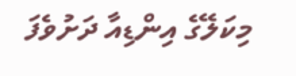މިކަލޭގެ އިންޑިއާ ދަށުވެފަ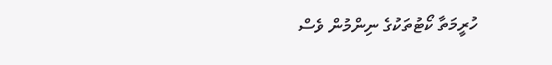ހުރީމަތާ ކޯޓުތަކުގެ ނިންމުން ވެސް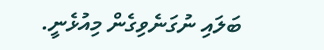ބަލައި ނުގަނެވިގެން މިއުޅެނީ.